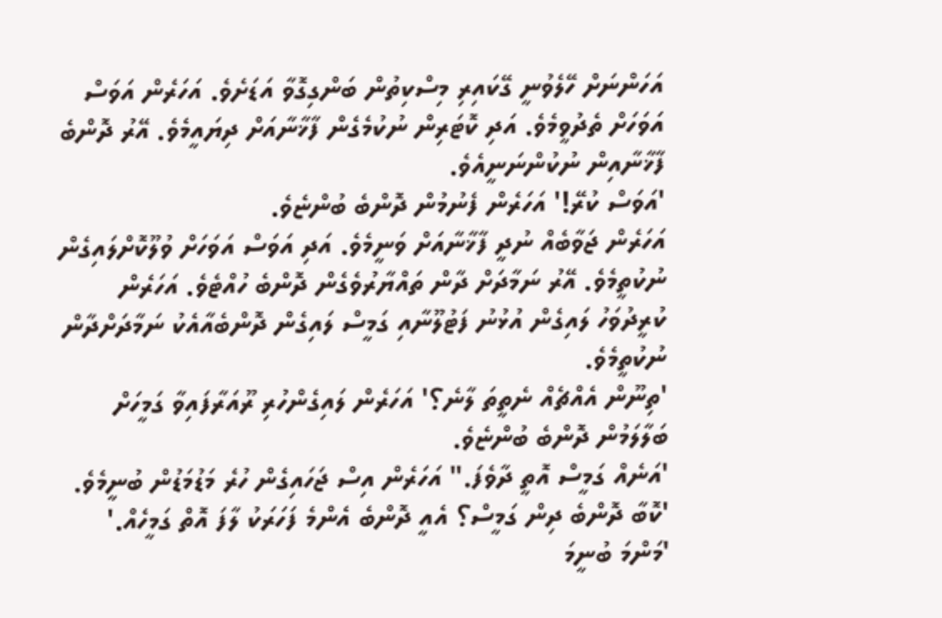އަހަންނަށް ހޭލެވުނީ ގޭކައިރި މިސްކިތުން ބަންގިގޮވާ އަޑަށެވެ. އަހަރެން އަވަސް އަވަހަށް ތެދުވީމެވެ. އަދި ކޮޓަރިން ނުކުމެގެން ފާޚާނާއަށް ދިޔައީމެވެ. އޭރު ދޮންބެ ފާޚާނާއިން ނުކުންނަނީއެވެ.
'އަވަސް ކުރޭ!' އަހަރެން ފެނުމުން ދޮންބެ ބުންޏެވެ.
އަހަރެން ޖަވާބެއް ނުދީ ފާޚާނާއަށް ވަނީމެވެ. އަދި އަވަސް އަވަހަށް ވުލޫކޮށްލައިގެން ނުކުތީމެވެ. އޭރު ނަމާދަށް ދާން ތައްޔާރުވެގެން ދޮންބެ ހުއްޓެވެ. އަހަރެން ކުރީދުވަހު ލައިގެން އުޅުނު ފަޓުލޫނާއި ގަމީސް ލައިގެން ދޮންބެއާއެކު ނަމާދަށްދާން ނުކުތީމެވެ.
'ތިނޫން އެއްޗެއް ނެތީތަ ލާނެ؟' އަހަރެން ލައިގެންހުރި ރޫއަރާފައިވާ ގަމީހަށް ބަލާލަމުން ދޮންބެ ބުންޏެވެ.
'އަނެއް ގަމީސް އޮތީ ދާވެފަ." އަހަރެން އިސް ޖަހައިގެން ހުރެ މަޑުމަޑުން ބުނީމެވެ.
'ކޮބާ ދޮންބެ ދިން ގަމީސް؟ އެއީ ދޮންބެ އެންމެ ފަހަރަކު ލާފަ އޮތް ގަމީހެއް.'
'މަންމަ ބުނީމަ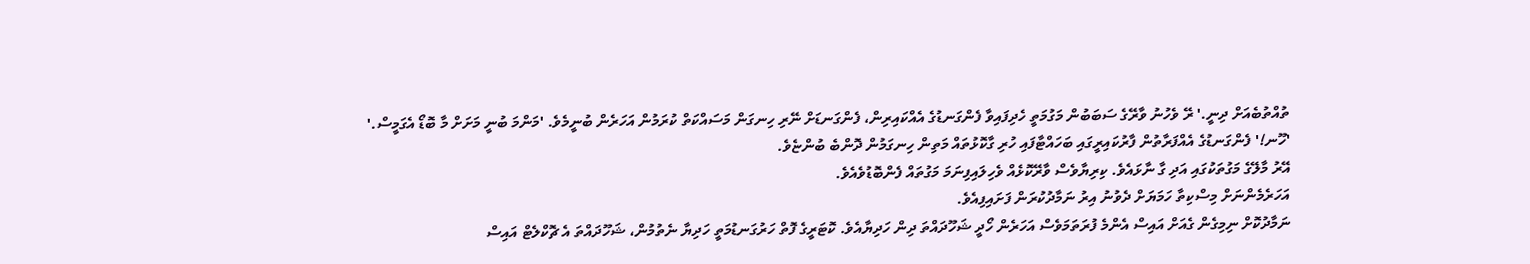ތުއްތުބެއަށް ދިނީ.' ރޭ ވެހުނު ވާރޭގެ ސަބަބުން މަގުމަތީ ހެދިފައިވާ ފެންގަނޑުގެ އެއްކައިރިން، ފެންގަނޑަށް ނޭރި ހިނގަން މަސައްކަތް ކުރަމުން އަހަރެން ބުނީމެވެ. 'މަންމަ ބުނީ މަށަށް މާ ބޮޑޯ އެގަމީސް.'
'ހޫނ!' ފެންގަނޑުގެ އެއްފަރާތުން ފާރުކައިރީގައި ބަހައްޓާފައި ހުރި ގާކޮޅުތައް މަތިން ހިނގަމުން ދޮންބެ ބުންޏެވެ.
އޭރު މާލޭގެ މަގުތަކުގައި އަދި ގާ ނާޅައެވެ. ކިރިޔާވެސް ވާރޭކޮޅެއް ވެހިލައިފިނަމަ މަގުތައް ފެންބޮޑުވެއެވެ.
އަހަރެމެންނަށް މިސްކިތާ ހަމަޔަށް ދެވުނު އިރު ނަމާދުކުރަން ފަށައިފިއެވެ.
ނަމާދުކޮށް ނިމިގެން ގެއަށް އައިސް އެންމެ ފުރަތަމަވެސް އަހަރެން ހޯދީ ޝަހޫދައްތަ ދިން ހަދިޔާއެވެ. ކޮޓަރީގެ ފޮތް ހަރުގަނޑުމަތީ ހަދިޔާ ނެތުމުން، ޝަހޫދައްތަ އެ ޗޮކްލެޓް އައިސް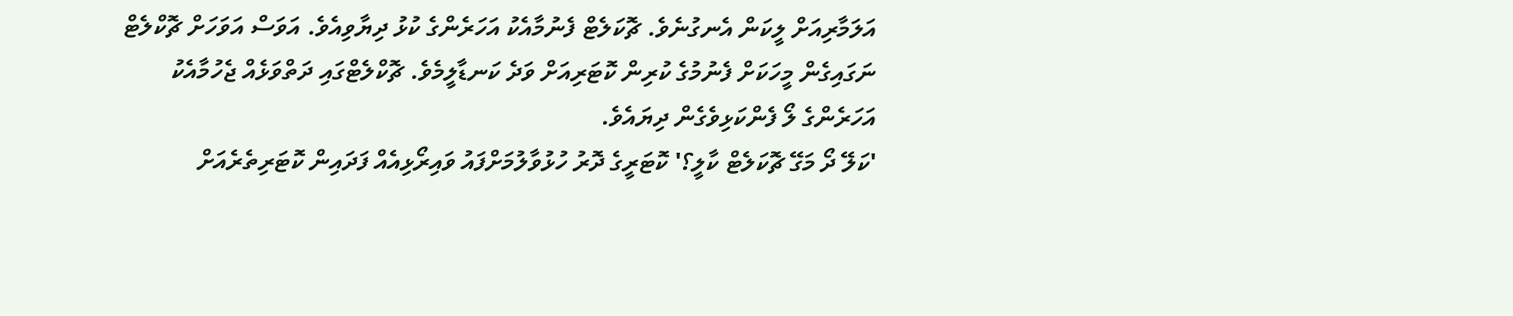އަލަމާރިއަށް ލީކަން އެނގުނެވެ. ޗޮކަލެޓް ފެނުމާއެކު އަހަރެންގެ ކުޅު ދިޔާވިއެވެ. އަވަސް އަވަހަށް ޗޮކްލެޓް ނަގައިގެން މީހަކަށް ފެނުމުގެ ކުރިން ކޮޓަރިއަށް ވަދެ ކަނޑާލީމެވެ. ޗޮކްލެޓްގައި ދަތްވަޅެއް ޖެހުމާއެކު އަހަރެންގެ ލޯ ފެންކަޅިވެގެން ދިޔައެވެ.
'ކަލޭ ދޯ މަގޭ ޗޮކަލެޓް ކާލީ؟' ކޮޓަރީގެ ދޮރު ހުޅުވާލުމަށްފައު ވައިރޯޅިއެއް ފަދައިން ކޮޓަރިތެރެއަށް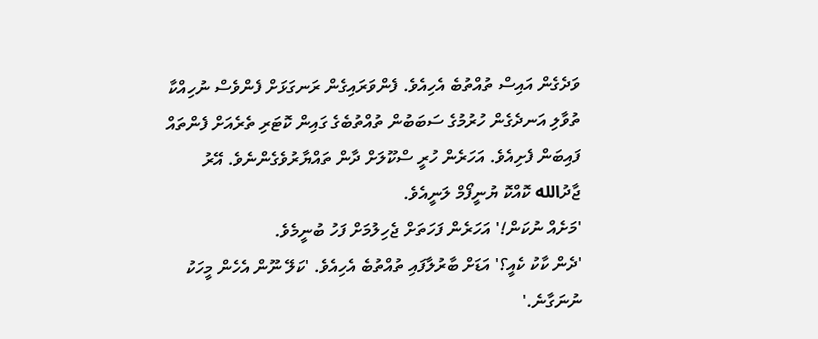ވަދެގެން އައިސް ތުއްތުބެ އެހިއެވެ. ފެންވަރައިގެން ރަނގަޅަށް ފެންވެސް ނުހިއްކާ ތުވާލި އަނދެގެން ހުރުމުގެ ސަބަބުން ތުއްތުބެގެ ގައިން ކޮޓަރި ތެރެއަށް ފެންތައް ފައިބަން ފެށިއެވެ. އަހަރެން ހުރީ ސްކޫލަށް ދާން ތައްޔާރުވެގެންނެވެ. އޭރު ޖާދުالله ކޮއްކޮ ޔުނީފޯމް ލަނީއެވެ.
'މަށެއް ނުކަން!' އަހަރެން ފަހަތަށް ޖެހިލުމަށް ފަހު ބުނީމެވެ.
'ދެން ކާކު ކެއީ؟' އަޑަށް ބާރުލާފައި ތުއްތުބެ އެހިއެވެ. 'ކަލޭ ނޫން އެހެން މީހަކު ނުނަގާނެ.'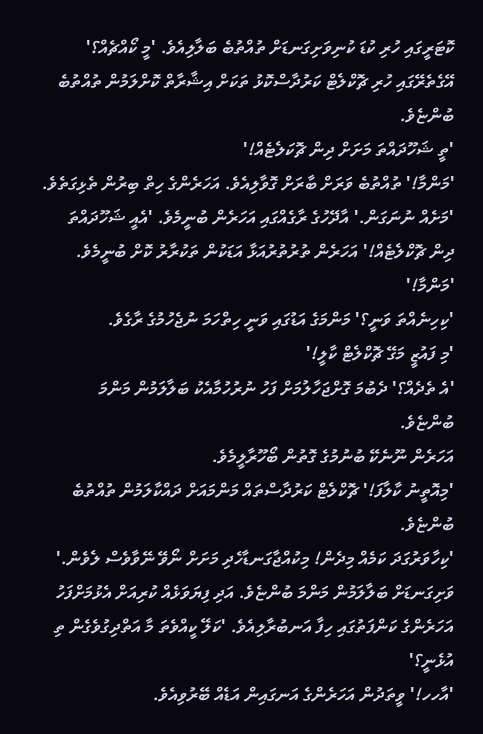ކޮޓަރީގައި ހުރި ކުޑަ ކުނިވަށިގަނޑަށް ތުއްތުބެ ބަލާލިއެވެ. 'މީ ކޯއްޗެއް؟' އޭގެތެރޭގައި ހުރި ޗޮކްލެޓް ކަރުދާސްކޮޅު ތަކަށް އިޝާރާތް ކޮށްލަމުން ތުއްތުބެ ބުންޏެވެ.
'ތީ ޝަހޫދައްތަ މަށަށް ދިން ޗޮކަލެޓެއް!'
'މަންމާ!' ތުއްތުބެ ވަރަށް ބާރަށް ގޮވާލިއެވެ. އަހަރެންގެ ހިތް ބިރުން ތެޅިގަތެވެ.
'މަށެއް ނުނަގަން.' އާދޭހުގެ ރާގެއްގައި އަހަރެން ބުނީމެވެ. 'އެއީ ޝަހޫދައްތަ ދިން ޗޮކްލެޓެއް!' އަހަރެން ތުރުތުރުއަޅާ އަޑަކުން ތަކުރާރު ކޮށް ބުނީމެވެ.
'މަންމާ!'
'ކިހިނެއްތަ ވަނީ؟' މަންމަގެ އަޑުގައި ވަނީ ހިތްހަމަ ނުޖެހުމުގެ ރާގެވެ.
'މި ފައުޒީ މަގޭ ޗޮކްލެޓް ކާލީ!'
'އެ ތެދެއް؟' ދެބުމަ ގޮށްޖަހާލުމަށް ފަހު ނުރުހުމާއެކު ބަލާލަމުން މަންމަ ބުންޏެވެ.
އަހަރެން ނޫނެކޭ ބުނުމުގެ ގޮތުން ބޯހޫރާލީމެވެ.
'މިއޮތީނު ކާލާފަ!' ޗޮކްލެޓް ކަރުދާސްތައް މަންމައަށް ދައްކާލަމުން ތުއްތުބެ ބުންޏެވެ.
'ކިހާވަރުގަދަ ކަމެއް މިދެން! މިކުއްޖާގަނޑާހެދި މަށަށް ނޯވޭ ނޭވާވެސް ލެވެން.' ވަށިގަނޑަށް ބަލާލަމުން މަންމަ ބުންޏެވެ. އަދި ފިޔަވަޅެއް ކުރިއަށް އެޅުމަށްފަހު އަހަރެންގެ ކަންފަތުގައި ހިފާ އަނބުރާލިއެވެ. 'ކަލޭ ކީއްވެތަ މާ އަތްދިގުވެގެން ތި އުޅެނީ؟'
'އާހހ!' ވީތަދުން އަހަރެންގެ އަނގައިން އަޑެއް ބޭރުވިއެވެ.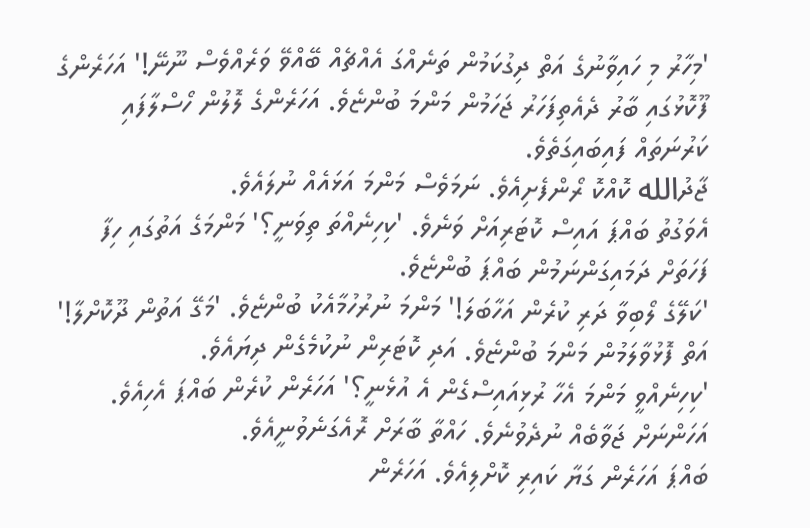'މިހާރު މި ހައިވާނުގެ އަތް ދިގުކަމުން ތަނެއްގަ އެއްޗެއް ބޭއްވޭ ވަރެއްވެސް ނޫނޭ!' އަހަރެންގެ ފޫކޮޅުގައި ބާރު ދެއެތިފަހަރު ޖަހަމުން މަންމަ ބުންޏެވެ. އަހަރެންގެ ލޮލުން ހޯސްލާފައި ކަރުނަތައް ފައިބައިގަތެވެ.
ޖާދުالله ކޮއްކޮ ރޯންފެށިއެވެ. ނަމަވެސް މަންމަ އަޅައެއް ނުލައެވެ.
އެވަގުތު ބައްޕަ އައިސް ކޮޓަރިއަށް ވަނެވެ. 'ކިހިނެއްތަ ތިވަނީ؟' މަންމަގެ އަތުގައި ހިފާ ފަހަތަށް ދަމައިގަންނަމުން ބައްޕަ ބުންޏެވެ.
'ކަލޭގެ ލޯބިވާ ދަރި ކުރެން އަހާބަލަ!' މަންމަ ނުރުހުމާއެކު ބުންޏެވެ. 'މަގޭ އަތުން ދޫކޮށްލާ!' އަތް ފޮޅުވާލަމުން މަންމަ ބުންޏެވެ. އަދި ކޮޓަރިން ނުކުމެގެން ދިޔައެވެ.
'ކިހިނެއްވީ މަންމަ އެހާ ރުޅިއައިސްގެން އެ އުޅެނީ؟' އަހަރެން ކުރެން ބައްޕަ އެހިއެވެ.
އަހަންނަށް ޖަވާބެއް ނުދެވުނެވެ. ހައްތާ ބާރަށް ރޮއެގަނެވުނީއެވެ.
ބައްޕަ އަހަރެން ގަޔާ ކައިރި ކޮށްލިއެވެ. އަހަރެން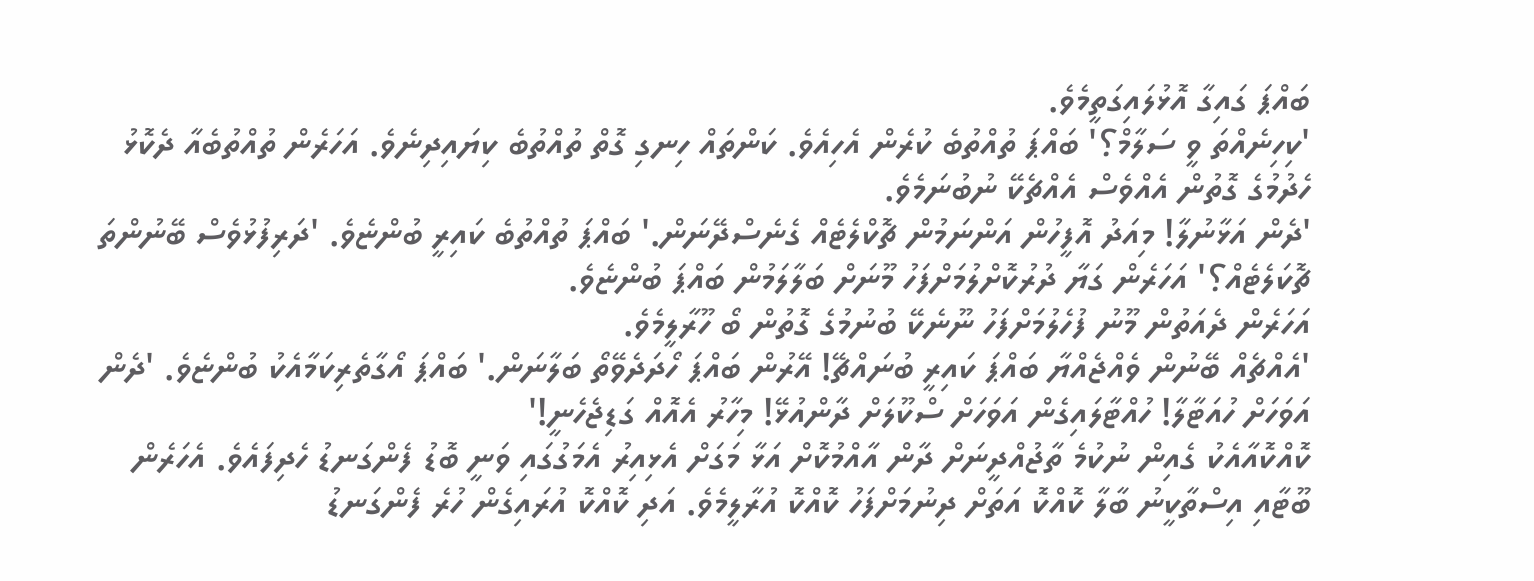ބައްޕަ ގައިގާ އޮޅުލައިގަތީމެވެ.
'ކިހިނެއްތަ ވީ ސަލާމް؟' ބައްޕަ ތުއްތުބެ ކުރެން އެހިއެވެ. ކަންތައް ހިނގި ގޮތް ތުއްތުބެ ކިޔައިދިނެވެ. އަހަރެން ތުއްތުބެއާ ދެކޮޅު ހެދުމުގެ ގޮތުން އެއްވެސް އެއްޗެކޭ ނުބުނަމެވެ.
'ދެން އަޅާނުލާ! މިއަދު އޮފީހުން އަންނަމުން ޗޮކްލެޓެއް ގެނެސްދޭނަން.' ބައްޕަ ތުއްތުބެ ކައިރީ ބުންޏެވެ. 'ދަރިފުޅުވެސް ބޭނުންތަ ޗޮކަލެޓެއް؟' އަހަރެން ގަޔާ ދުރުކޮށްލުމަށްފަހު މޫނަށް ބަލާލަމުން ބައްޕަ ބުންޏެވެ.
އަހަރެން ދެއަތުން މޫނު ފުހެލުމަށްފަހު ނޫނެކޭ ބުނުމުގެ ގޮތުން ބޯ ހޫރާލީމެވެ.
'އެއްޗެއް ބޭނުން ވެއްޖެއްޔާ ބައްޕަ ކައިރީ ބުނައްޗޭ! އޭރުން ބައްޕަ ހޯދަދެވޭތޯ ބަލާނަން.' ބައްޕަ އޯގާތެރިކަމާއެކު ބުންޏެވެ. 'ދެން އަވަހަށް ހުއަޓާލާ! ހުއްޓާލައިގެން އަވަހަށް ސްކޫލަށް ދާންއުޅޭ! މިހާރު އެއޮއް ގަޑިޖެހެނީ!'
ކޮއްކޮއާއެކު ގެއިން ނުކުމެ ތާޖުއްދީނަށް ދާން އާއްމުކޮށް އަޅާ މަގަށް އެޅިއިރު އެމަގުގައި ވަނީ ބޮޑު ފެންގަނޑު ހެދިފައެވެ. އެހަރެން ބޫޓާއި އިސްތާކީނު ބާލާ ކޮއްކޮ އަތަށް ދިނުމަށްފަހު ކޮއްކޮ އުރާލީމެވެ. އަދި ކޮއްކޮ އުރައިގެން ހުރެ ފެންގަނޑު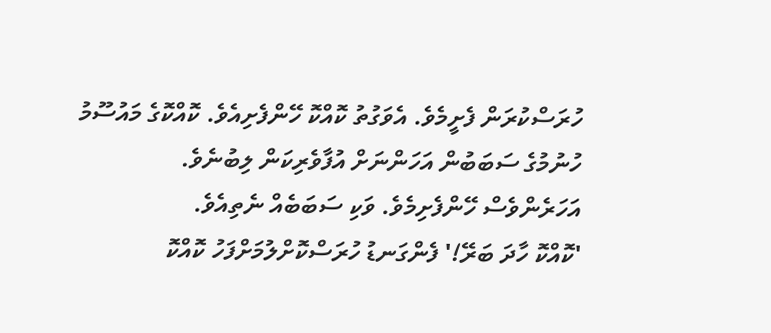ހުރަސްކުރަން ފެށީމެވެ. އެވަގުތު ކޮއްކޮ ހޭންފެށިއެވެ. ކޮއްކޮގެ މައުސޫމު ހުނުމުގެ ސަބަބުން އަހަންނަށް އުފާވެރިކަން ލިބުނެވެ. އަހަރެންވެސް ހޭންފެށިމެވެ. ވަކި ސަބަބެއް ނެތިއެވެ.
'ކޮއްކޮ ހާދަ ބަރޭ!' ފެންގަނޑު ހުރަސްކޮށްލުމަށްފަހު ކޮއްކޮ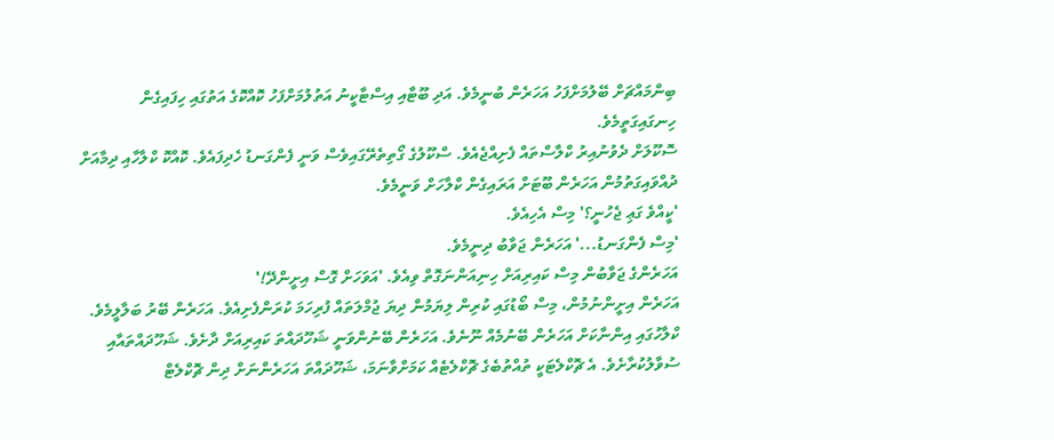ބިންމައްޗަށް ބޭލުމަށްފަހު އަހަރެން ބުނީމެވެ. އަދި ބޫޓާއި އިސްޓާކީނު އަތުލުމަށްފަހު ކޮއްކޮގެ އަތުގައި ހިފައިގެން ހިނގައިގަތީމެވެ.
ސޮކޫލަށް ދެވުނުއިރު ކްލާސްތައް ފެށިއްޖެއެވެ. ސްކޫލުގެ ގޯތިތެރޭގައިވެސް ވަނީ ފެންގަނޑު ހެދިފައެވެ. ކޮއްކޮ ކްލާހާއި ދިމާއަށް ދުއްވައިގަތުމުން އަހަރެން ބޫޓަށް އަރައިގެން ކްލާހަށް ވަނީމެވެ.
'ކީއްވެ ގަޢި ޖެހުނީ؟' މިސް އެހިއެވެ.
'މިސް ފެންގަނޑު...' އަހަރެން ޖަވާބު ދިނީމެވެ.
އަހަރެންގެ ޖަވާބުން މިސް ކައިރިއަށް ހިނިއަންނަގޮތް ވިއެވެ. 'އަވަހަށް ގޮސް އިށީންދޭ!'
އަހަރެން އިށީންނުމުން، މިސް ބޯޑުގައި ކުރިން ލިޔަމުން ދިޔަ ޖުމްލަތައް ފުރިހަމަ ކުރަންފެށިއެވެ. އަހަރެން ބޭރު ބަލާލީމެވެ. ކްލާހުގައި އިންނާކަށް އަހަރެން ބޭނުމެއް ނޫނެވެ. އަހަރެން ބޭނުންވަނީ ޝަހޫދައްތަ ކައިރިއަށް ދާށެވެ. ޝަހޫދައްތައާއި ސުވާލުކުރާށެވެ. އެ ޗޮކްލެޓަކީ ތުއްތުބެގެ ޗޮކްލެޓެއް ކަމަށްވާނަމަ، ޝަހޫދައްތަ އަހަރެންނަށް ދިން ޗޮކްލެޓް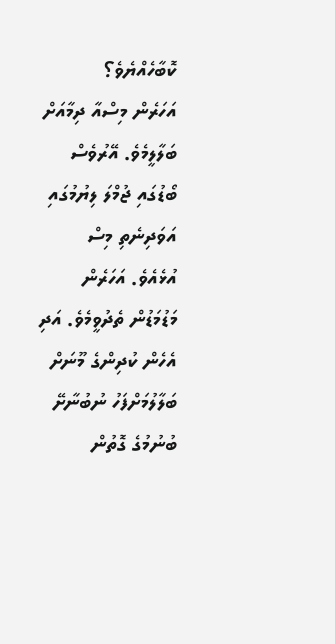ކޮބާހެއްޔެވެ؟
އަހަރެން މިސްއާ ދިމާއަށް ބަލާލީމެވެ. އޭރުވެސް ބޯޑުގައި ޖުމްލަ ލިޔުމުގައި އަވަދިނެތި މިސް އުޅެއެވެ. އަހަރެން މަޑުމަޑުން ތެދުވީމެވެ. އަދި އެހެން ކުދިންގެ މޫނަށް ބަލާލުމަށްފަހު ނުބުނާށޭ ބުނުމުގެ ގޮތުން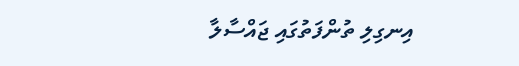އިނގިލި ތުންފަތުގައި ޖައްސާލާ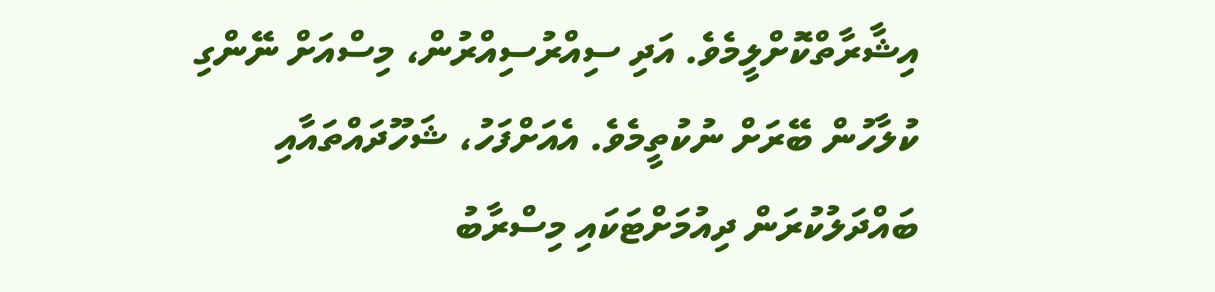އިޝާރާތްކޮށްލީމެވެ. އަދި ސިއްރުސިއްރުން، މިސްއަށް ނޭންގި ކުލާހުން ބޭރަށް ނުކުތީމެވެ. އެއަށްފަހު، ޝަހޫދައްތައާއި ބައްދަލުކުރަން ދިއުމަށްޓަކައި މިސްރާބު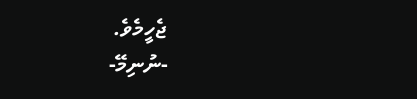ޖެހީމެވެ.
-ނުނިމޭ-